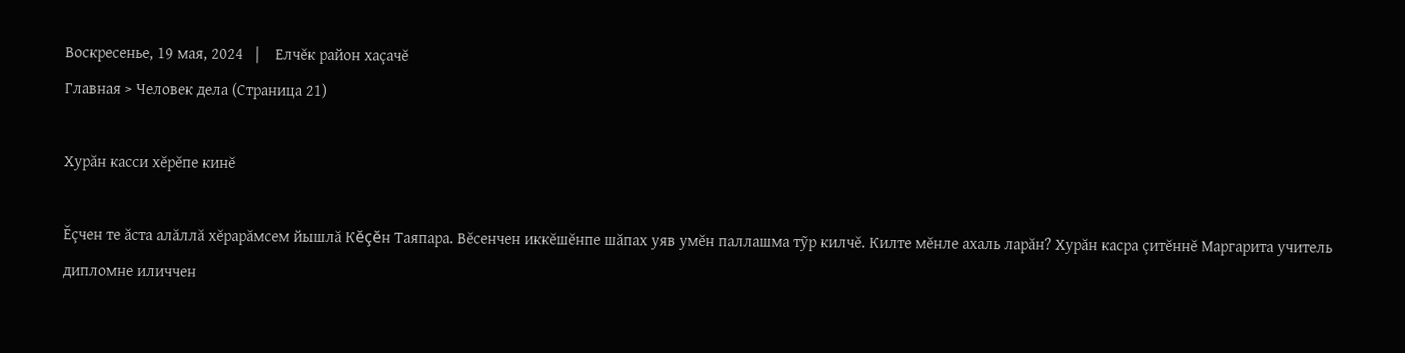Воскресенье, 19 мая, 2024   |    Елчĕк район хаçачĕ
Главная > Человек дела (Страница 21)

Хурăн касси хĕрĕпе кинĕ

Ĕçчен те ăста алăллă хĕрарăмсем йышлă Кĕçĕн Таяпара. Вĕсенчен иккĕшĕнпе шăпах уяв умĕн паллашма тỹр килчĕ. Килте мĕнле ахаль ларăн? Хурăн касра çитĕннĕ Маргарита учитель дипломне иличчен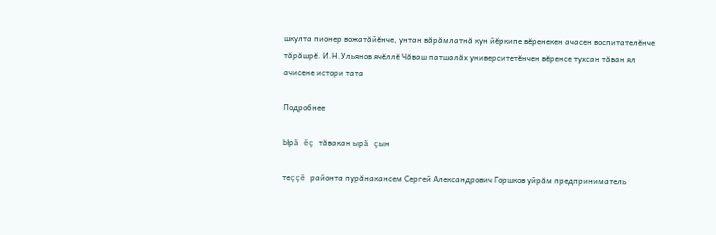шкулта пионер вожатăйĕнче, унтан вăрăмлатнă кун йĕркипе вĕренекен ачасен воспитателĕнче тăрăшрĕ. И.Н.Ульянов ячĕллĕ Чăваш патшалăх университетĕнчен вĕренсе тухсан тăван ял ачисене истори тата

Подробнее

Ырă ĕç тăвакан ырă çын

теççĕ районта пурăнакансем Сергей Александрович Горшков уйрăм предприниматель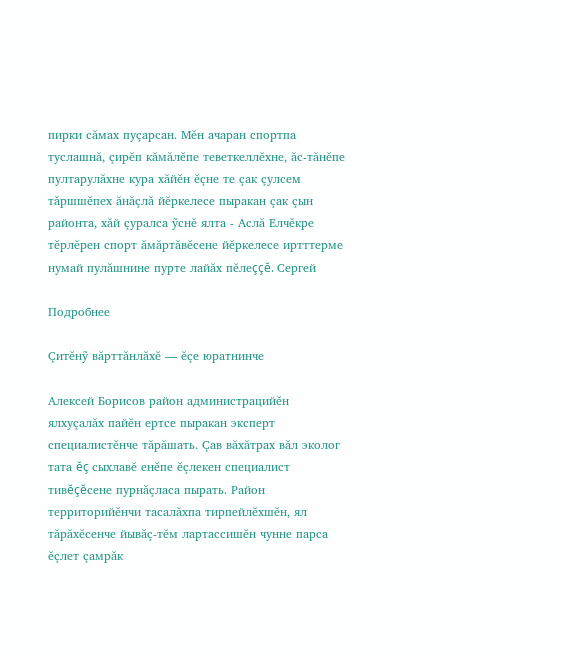пирки сăмах пуçарсан. Мĕн ачаран спортпа туслашнă, çирĕп кăмăлĕпе теветкеллĕхне, ăс-тăнĕпе пултарулăхне кура хăйĕн ĕçне те çак çулсем тăршшĕпех ăнăçлă йĕркелесе пыракан çак çын районта, хăй çуралса ỹснĕ ялта - Аслă Елчĕкре тĕрлĕрен спорт ăмăртăвĕсене йĕркелесе иртттерме нумай пулăшнине пурте лайăх пĕлеççĕ. Сергей

Подробнее

Çитĕнỹ вăрттăнлăхĕ — ĕçе юратнинче

Алексей Борисов район администрацийĕн ялхуçалăх пайĕн ертсе пыракан эксперт специалистĕнче тăрăшать. Çав вăхăтрах вăл эколог тата ĕç сыхлавĕ енĕпе ĕçлекен специалист тивĕçĕсене пурнăçласа пырать. Район территорийĕнчи тасалăхпа тирпейлĕхшĕн, ял тăрăхĕсенче йывăç-тĕм лартассишĕн чунне парса ĕçлет çамрăк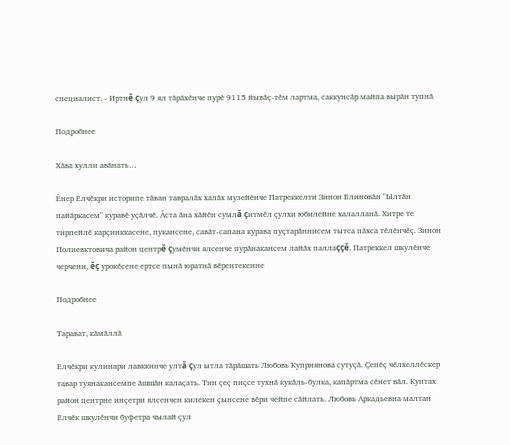специалист. - Иртнĕ çул 9 ял тăрăхĕнче пурĕ 9115 йывăç-тĕм лартма, саккунсăр майпа вырăн тупнă

Подробнее

Хăва хулли авăнать…

Ĕнер Елчĕкри историпе тăван тавралăх халăх музейĕнче Патреккелти Зинон Блиновăн "Ылтăн пайăркасем" куравĕ уçăлчĕ. Ăста ăна хăйĕн сумлă çитмĕл çулхи юбилейне халалланă. Хитре те тирпейлĕ карçинккасене, пукансене, савăт-сапана курава пуçтарăннисем тытса пăхса тĕлĕнчĕç. Зинон Полиевктовича район центрĕ çумĕнчи ялсенче пурăнакансем лайăх паллаççĕ. Патреккел шкулĕнче черчени, ĕç урокĕсене ертсе пынă юратнă вĕрентекенне

Подробнее

Тарават, кăмăллă

Елчĕкри кулинари лавккинче ултă çул ытла тăрăшать Любовь Куприянова сутуçă. Çепĕç чĕлхеллĕскер тавар туянакансемпе ăшшăн калаçать. Тин çеç пиçсе тухнă кукăль-булка, капăртма сĕнет вăл. Кунтах район центрне инçетри ялсенчен килекен çынсене вĕри чейпе сăйлать. Любовь Аркадьевна малтан Елчĕк шкулĕнчи буфетра чылай çул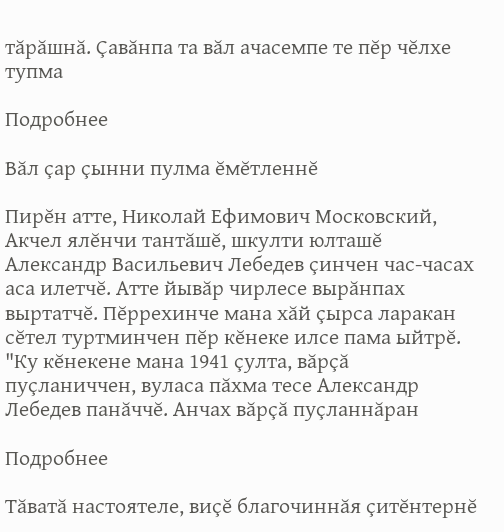тăрăшнă. Çавăнпа та вăл ачасемпе те пĕр чĕлхе тупма

Подробнее

Вăл çар çынни пулма ĕмĕтленнĕ

Пирĕн атте, Николай Ефимович Московский, Акчел ялĕнчи тантăшĕ, шкулти юлташĕ Александр Васильевич Лебедев çинчен час-часах аса илетчĕ. Атте йывăр чирлесе вырăнпах выртатчĕ. Пĕррехинче мана хăй çырса ларакан сĕтел туртминчен пĕр кĕнеке илсе пама ыйтрĕ. "Ку кĕнекене мана 1941 çулта, вăрçă пуçланиччен, вуласа пăхма тесе Александр Лебедев панăччĕ. Анчах вăрçă пуçланнăран

Подробнее

Тăватă настоятеле, виçĕ благочиннăя çитĕнтернĕ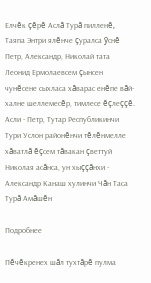Елчĕк çĕрĕ Аслă Турă пилленĕ, Таяпа Энтри ялĕнче çуралса ỹснĕ Петр, Александр, Николай тата Леонид Ермолаевсем çынсен чунĕсене сыхласа хăварас енĕпе вăй-халне шеллемесĕр, тимлесе ĕçлеççĕ. Асли - Петр, Тутар Республикинчи Тури Услон районĕнчи тĕлĕнмелле хăватлă ĕçсем тăвакан çветтуй Николая асăнса, ун хыççăнхи - Александр Канаш хулинчи Чăн Таса Турă Амăшĕн

Подробнее

Пĕчĕкренех шăл тухтăрĕ пулма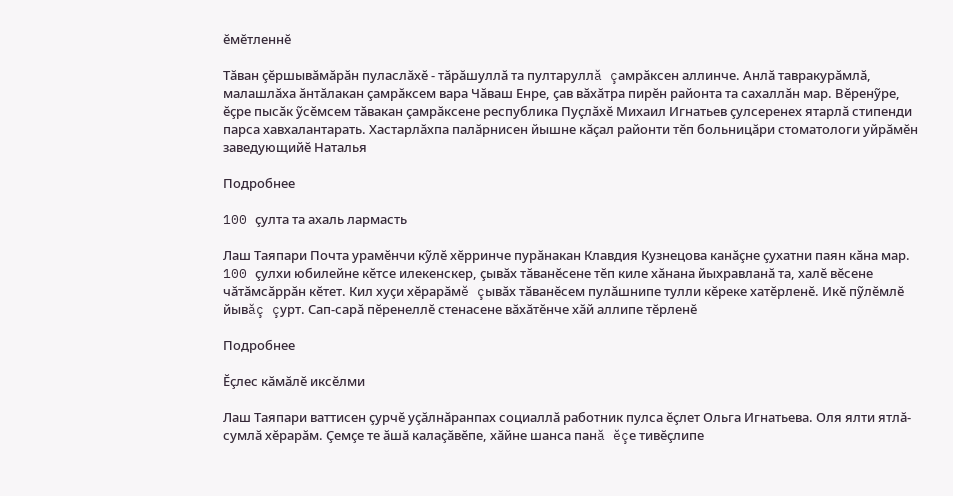ĕмĕтленнĕ

Тăван çĕршывăмăрăн пуласлăхĕ - тăрăшуллă та пултаруллă çамрăксен аллинче. Анлă тавракурăмлă, малашлăха ăнтăлакан çамрăксем вара Чăваш Енре, çав вăхăтра пирĕн районта та сахаллăн мар. Вĕренỹре, ĕçре пысăк ỹсĕмсем тăвакан çамрăксене республика Пуçлăхĕ Михаил Игнатьев çулсеренех ятарлă стипенди парса хавхалантарать. Хастарлăхпа палăрнисен йышне кăçал районти тĕп больницăри стоматологи уйрăмĕн заведующийĕ Наталья

Подробнее

100 çулта та ахаль лармасть

Лаш Таяпари Почта урамĕнчи кỹлĕ хĕрринче пурăнакан Клавдия Кузнецова канăçне çухатни паян кăна мар. 100 çулхи юбилейне кĕтсе илекенскер, çывăх тăванĕсене тĕп киле хăнана йыхравланă та, халĕ вĕсене чăтăмсăррăн кĕтет. Кил хуçи хĕрарăмĕ çывăх тăванĕсем пулăшнипе тулли кĕреке хатĕрленĕ. Икĕ пỹлĕмлĕ йывăç çурт. Сап-сарă пĕренеллĕ стенасене вăхăтĕнче хăй аллипе тĕрленĕ

Подробнее

Ĕçлес кăмăлĕ иксĕлми

Лаш Таяпари ваттисен çурчĕ уçăлнăранпах социаллă работник пулса ĕçлет Ольга Игнатьева. Оля ялти ятлă-сумлă хĕрарăм. Çемçе те ăшă калаçăвĕпе, хăйне шанса панă ĕçе тивĕçлипе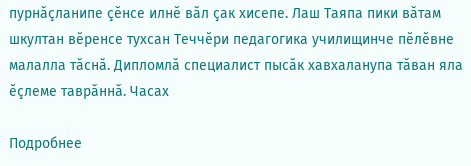пурнăçланипе çĕнсе илнĕ вăл çак хисепе. Лаш Таяпа пики вăтам шкултан вĕренсе тухсан Теччĕри педагогика училищинче пĕлĕвне малалла тăснă. Дипломлă специалист пысăк хавхаланупа тăван яла ĕçлеме таврăннă. Часах

Подробнее